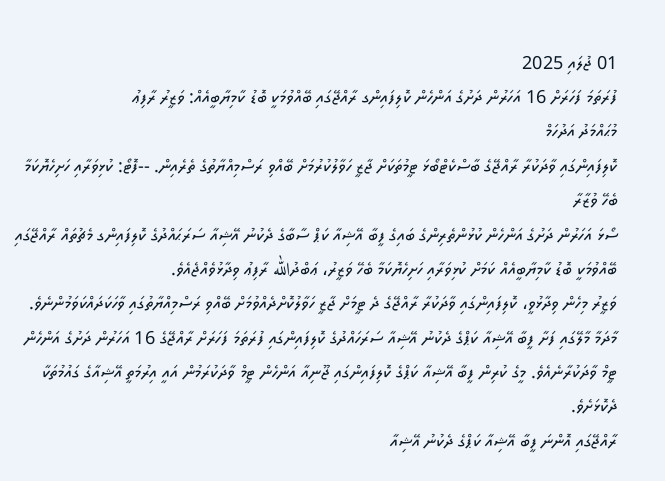01 ޖުލައި 2025
ފުރަތަމަ ފަހަރަށް 16 އަހަރުން ދަށުގެ އަންހެން ކޮލިފައިންގ ރާއްޖޭގައި ބޭއްވުމަކީ ބޮޑު ކާމިޔާބީއެއް: ވަޒީރު ރާފިޢު
މުޙައްމަދު އަދުހަމް
ކޮލިފައިންގައި ވާދަކުރާ ރާއްޖޭގެ ބާސްކެޓްބޯޅަ ޓީމުތަކަށް ޖާޒީ ހަވާލުކުރުމަށް ބޭއްވި ރަސްމިއްޔާތުގެ ތެރެއިން. --ފޮޓޯ: ކުޅިވަރާއި ހަށިހެޔޮކަމާ ބެހޭ ވުޒާރާ
ސޯޅަ އަހަރުން ދަށުގެ އަންހެން ކުޅުންތެރިންގެ ބައިގެ ފީބާ އޭޝިއާ ކަޕް ސާބާގެ ދެކުނު އޭޝިއާ ސަރަޙައްދުގެ ކޮލިފައިންގ މެޗުތައް ރާއްޖޭގައި ބޭއްވުމަކީ ބޮޑު ކާމިޔާބީއެއް ކަމަށް ކުޅިވަރާއި ހަށިހެޔޮކަމާ ބެހޭ ވަޒީރު، ޢަބްދުالله ރާފިޢު ވިދާޅުވެއްޖެއެވެ.
ވަޒީރު މިހެން ވިދާޅުވީ، ކޮލިފައިންގައި ވާދަކުރާ ރާއްޖޭގެ ދެ ޓީމަށް ޖާޒީ ހަވާލުކޮށްދެއްވުމަށް ބޭއްވި ރަސްމިއްޔާތުގައި ވާހަކަދައްކަވަމުންނެވެ.
މާދަމާ މާލޭގައި ފަށާ ފީބާ އޭޝިއާ ކަޕްގެ ދެކުނު އޭޝިއާ ސަރަހައްދުގެ ކޮލިފައިންގައި ފުރަތަމަ ފަހަރަށް ރާއްޖޭގެ 16 އަހަރުން ދަށުގެ އަންހެން ޓީމް ވާދަކުރާނެއެވެ. މީގެ ކުރިން ފީބާ އޭޝިއާ ކަޕްގެ ކޮލިފައިންގައި ޖޫނިއާ އަންހެން ޓީމް ވާދަކުރަމުން އައީ އިރުމަތީ އޭޝިއާގެ ގައުމުތަކާ ދެކޮޅަށެވެ.
ރާއްޖޭގައި އޮންނަ ފީބާ އޭޝިއާ ކަޕްގެ ދެކުނު އޭޝިއާ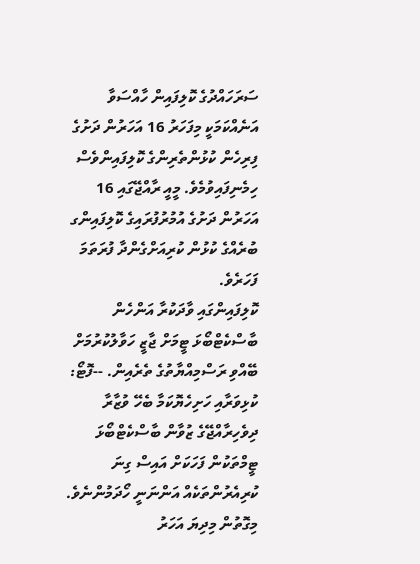ސަރަހައްދުގެ ކޮލިފައިން ހާއްސަވާ އަނެއްކަމަކީ މިފަހަރު 16 އަހަރުން ދަށުގެ ފިރިހެން ކުޅުންތެރިންގެ ކޮލިފައިންވެސް ހިމެނިފައިވުމެވެ. މީއީ ރާއްޖޭގައި 16 އަހަރުން ދަށުގެ އުމުރުފުރައިގެ ކޮލިފައިންގ ބުރެއްގެ ކުޅުން ކުރިއަށްގެންދާ ފުރަތަމަ ފަހަރެވެ.
ކޮލިފައިންގައި ވާދަކުރާ އަންހެން ބާސްކެޓްބޯޅަ ޓީމަށް ޖާޒީ ހަވާލުކުރުމަށް ބޭއްވި ރަސްމިއްޔާތުގެ ތެރެއިން. --ފޮޓޯ: ކުޅިވަރާއި ހަށިހެޔޮކަމާ ބެހޭ ވުޒާރާ
ދިވެހިރާއްޖޭގެ ޒުވާން ބާސްކެޓްބޯޅަ ޓީމްތަކުން ފަހަކަށް އައިސް ގިނަ ކުރިއެރުންތަކެއް އަންނަނީ ހޯދަމުންނެވެ. މިގޮތުން މިދިޔަ އަހަރު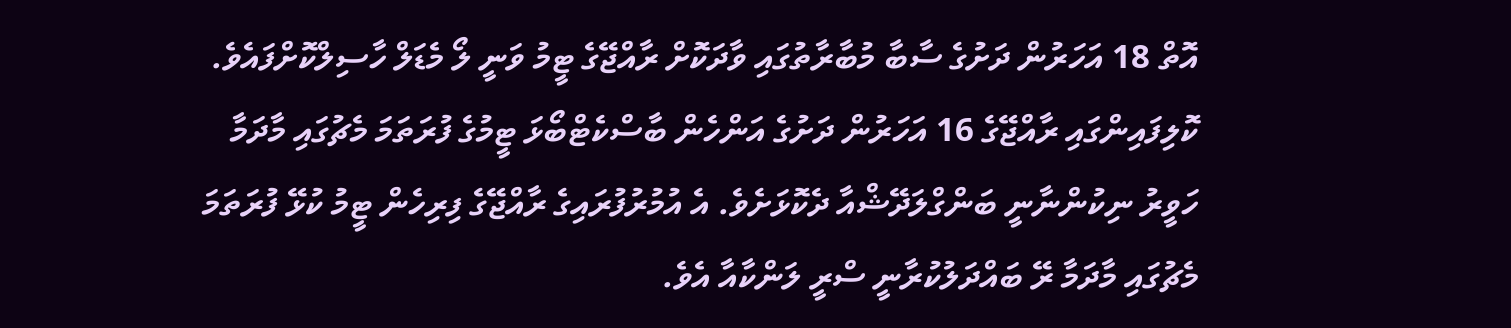އޮތް 18 އަހަރުން ދަށުގެ ސާބާ މުބާރާތުގައި ވާދަކޮށް ރާއްޖޭގެ ޓީމު ވަނީ ލޯ މެޑަލް ހާސިލްކޮށްފައެވެ.
ކޮލިފައިންގައި ރާއްޖޭގެ 16 އަހަރުން ދަށުގެ އަންހެން ބާސްކެޓްބޯޅަ ޓީމުގެ ފުރަތަމަ މެޗުގައި މާދަމާ ހަވީރު ނިކުންނާނީ ބަންގްލަދޭޝްއާ ދެކޮޅަށެވެ. އެ އުމުރުފުރައިގެ ރާއްޖޭގެ ފިރިހެން ޓީމު ކުޅޭ ފުރަތަމަ މެޗުގައި މާދަމާ ރޭ ބައްދަލުކުރާނީ ސްރީ ލަންކާއާ އެވެ.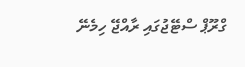ގްރޫޕް ސްޓޭޖުގައި ރާއްޖޭ ހިމެނޭ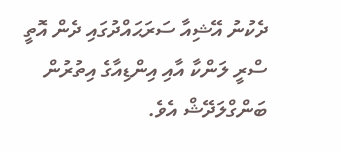ދެކުނު އޭޝިއާ ސަރަޙައްދުގައި ދެން އޮތީ ސްރީ ލަންކާ އާއި އިންޑިއާގެ އިތުރުން ބަންގްލަދޭޝް އެވެ.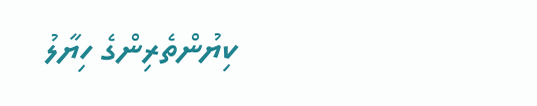ކިޔުންތެރިންގެ ހިޔާލު